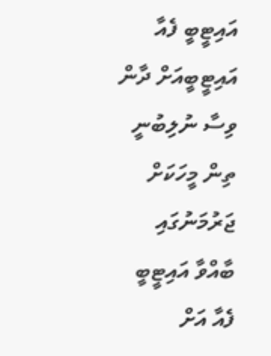އައިޓީބީ ފެއާ
އައިޓީބީއަށް ދާން ވިސާ ނުލިބުނީ ތިން މީހަކަށް
ޖަރުމަނުގައި ބާއްވާ އައިޓީބީ ފެއާ އަށް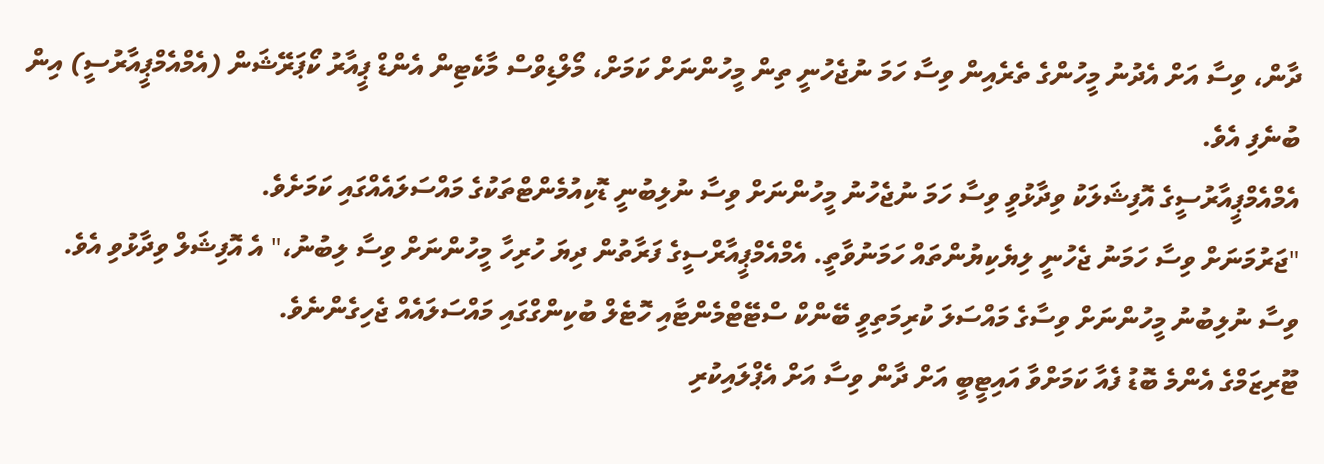ދާން، ވިސާ އަށް އެދުނު މީހުންގެ ތެރެއިން ވިސާ ހަމަ ނުޖެހުނީ ތިން މީހުންނަށް ކަމަށް، މޯލްޑިވްސް މާކެޓިން އެންޑް ޕީއާރު ކޯޕަރޭޝަން (އެމްއެމްޕީއާރުސީ) އިން ބުނެފި އެވެ.
އެމްއެމްޕީއާރުސީގެ އޮފިޝަލަކު ވިދާޅުވީ ވިސާ ހަމަ ނުޖެހުނު މީހުންނަށް ވިސާ ނުލިބުނީ ޑޮކިއުމެންޓްތަކުގެ މައްސަލައެއްގައި ކަމަށެވެ.
"ޖަރުމަނަށް ވިސާ ހަމަނު ޖެހުނީ ލިޔެކިޔުންތައް ހަމަނުވާތީ. އެމްއެމްޕީއާރްސީގެ ފަރާތުން ދިޔަ ހުރިހާ މީހުންނަށް ވިސާ ލިބުނު،" އެ އޮފިޝަލް ވިދާޅުވި އެވެ.
ވިސާ ނުލިބުނު މީހުންނަށް ވިސާގެ މައްސަލަ ކުރިމަތިވީ ބޭންކް ސްޓޭޓްމެންޓާއި ހޮޓެލް ބުކިންގްގައި މައްސަލައެއް ޖެހިގެންނެވެ.
ޓޫރިޒަމްގެ އެންމެ ބޮޑު ފެއާ ކަމަށްވާ އައިޓީބީ އަށް ދާން ވިސާ އަށް އެޕްލައިކުރި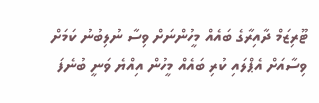ޓޫރިޒަމް ދާއިރާގެ ބައެއް މީހުންނަށް ވިސާ ނުލިބުނު ކަމަށް ވިސާއަށް އެޕްލައި ކުރި ބައެއް މީހުން އިއްޔެ ވަނީ ބުނެފަ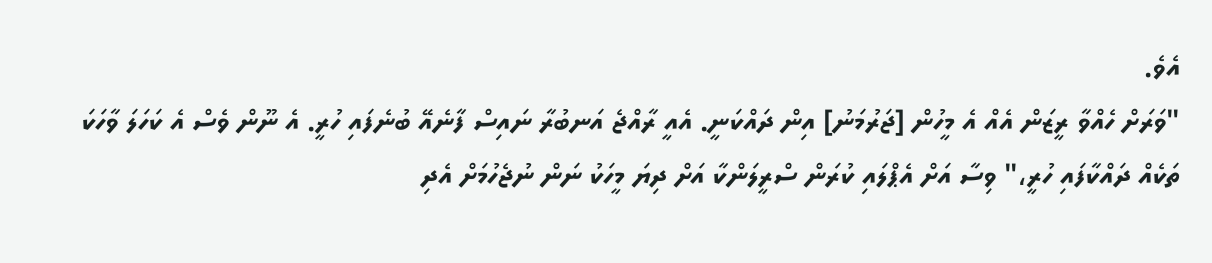އެވެ.
"ވަރަށް ހެއްވާ ރީޒަން އެއް އެ މީހުން [ޖަރުމަނު] އިން ދައްކަނީ. އެއީ ރާއްޖެ އަނބުރާ ނައިސް ފާނެއޭ ބުނެފައި ހުރީ. އެ ނޫން ވެސް އެ ކަހަލަ ވާހަކަ ތަކެއް ދައްކާފައި ހުރީ،" ވިސާ އަށް އެޕްލައި ކުރަން ސްރީލަންކާ އަށް ދިޔަ މީހަކު ނަން ނުޖެހުމަށް އެދި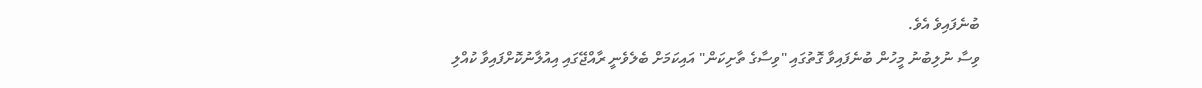ބުނެފައިވެ އެވެ.
ވިސާ ނުލިބުނު މީހުން ބުނެފައިވާ ގޮތުގައި "ވިސާގެ ތާށިކަން" އައިކަމަށް ބެލެވެނީ ރާއްޖޭގައި އިއުލާނުކޮށްފައިވާ ކުއްލި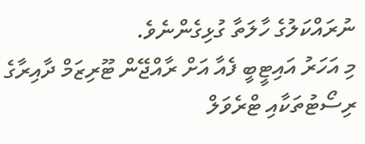ނުރައްކަލުގެ ހާލަތާ ގުޅިގެންނެވެ.
މި އަހަރު އައިޓީބީ ފެއާ އަށް ރާއްޖޭން ޓޫރިޒަމް ދާއިރާގެ ރިސޯޓުތަކާއި ޓްރެވަލް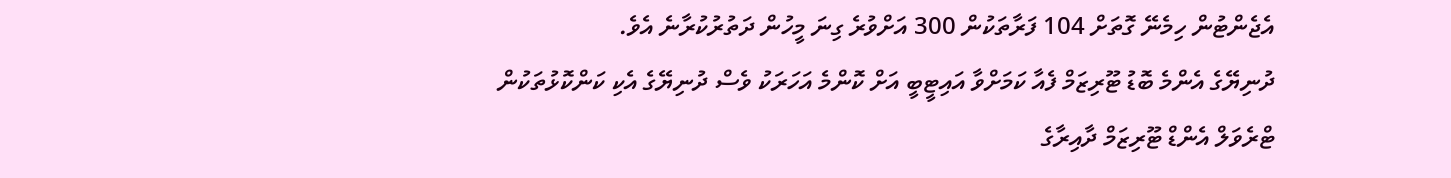އެޖެންޓުން ހިމެނޭ ގޮތަށް 104 ފަރާތަކުން 300 އަށްވުރެ ގިނަ މީހުން ދަތުރުކުރާނެ އެވެ.
ދުނިޔޭގެ އެންމެ ބޮޑު ޓޫރިޒަމް ފެއާ ކަމަށްވާ އައިޓީބީ އަށް ކޮންމެ އަހަރަކު ވެސް ދުނިޔޭގެ އެކި ކަންކޮޅުތަކުން ޓްރެވަލް އެންޑް ޓޫރިޒަމް ދާއިރާގެ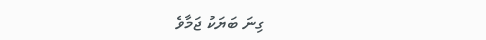ގިނަ ބަޔަކު ޖަމާވެ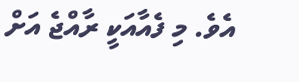އެވެ. މި ފެއާއަކީ ރާއްޖެ އަށް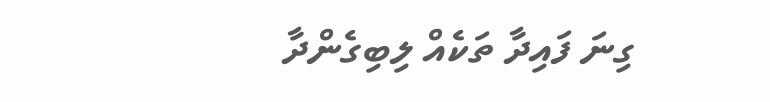ގިނަ ފައިދާ ތަކެއް ލިބިގެންދާ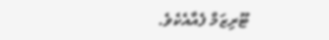ޓޫރިޒަމް ފެއާއެކެވެ.